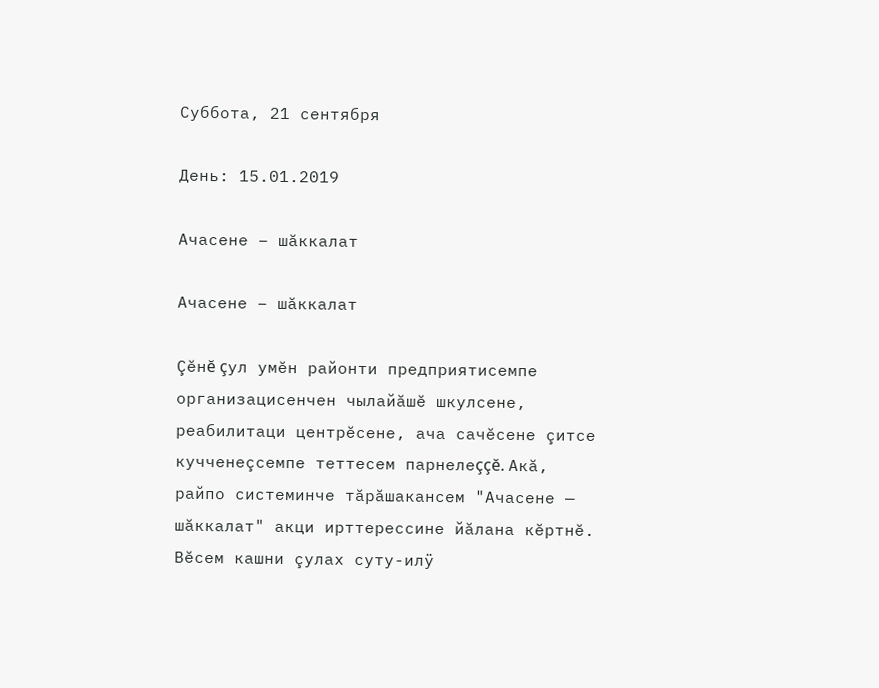Суббота, 21 сентября

День: 15.01.2019

Ачасене – шăккалат

Ачасене – шăккалат

Çĕнĕ çул умĕн районти предприятисемпе организацисенчен чылайăшĕ шкулсене, реабилитаци центрĕсене, ача сачĕсене çитсе кучченеçсемпе теттесем парнелеççĕ. Акă, райпо системинче тăрăшакансем "Ачасене — шăккалат" акци ирттерессине йăлана кĕртнĕ. Вĕсем кашни çулах суту-илÿ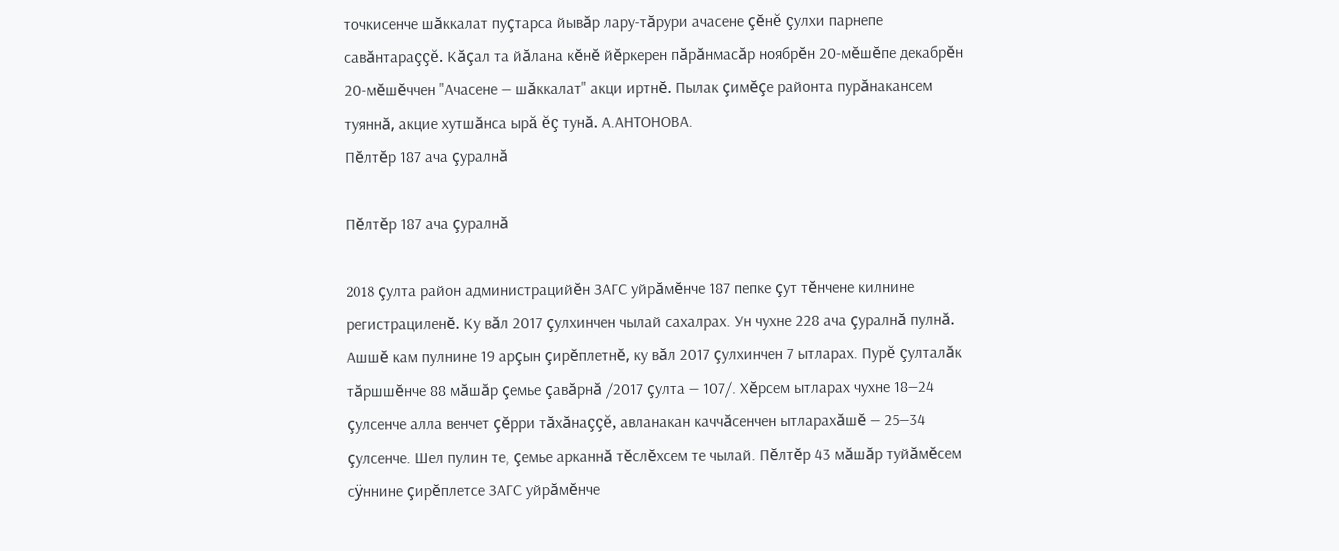точкисенче шăккалат пуçтарса йывăр лару-тăрури ачасене çĕнĕ çулхи парнепе савăнтараççĕ. Кăçал та йăлана кĕнĕ йĕркерен пăрăнмасăр ноябрĕн 20-мĕшĕпе декабрĕн 20-мĕшĕччен "Ачасене — шăккалат" акци иртнĕ. Пылак çимĕçе районта пурăнакансем туяннă, акцие хутшăнса ырă ĕç тунă. А.АНТОНОВА.
Пĕлтĕр 187 ача çуралнă

Пĕлтĕр 187 ача çуралнă

2018 çулта район администрацийĕн ЗАГС уйрăмĕнче 187 пепке çут тĕнчене килнине регистрациленĕ. Ку вăл 2017 çулхинчен чылай сахалрах. Ун чухне 228 ача çуралнă пулнă. Ашшĕ кам пулнине 19 арçын çирĕплетнĕ, ку вăл 2017 çулхинчен 7 ытларах. Пурĕ çулталăк тăршшĕнче 88 мăшăр çемье çавăрнă /2017 çулта — 107/. Хĕрсем ытларах чухне 18—24 çулсенче алла венчет çĕрри тăхăнаççĕ, авланакан каччăсенчен ытларахăшĕ — 25—34 çулсенче. Шел пулин те, çемье арканнă тĕслĕхсем те чылай. Пĕлтĕр 43 мăшăр туйăмĕсем сÿннине çирĕплетсе ЗАГС уйрăмĕнче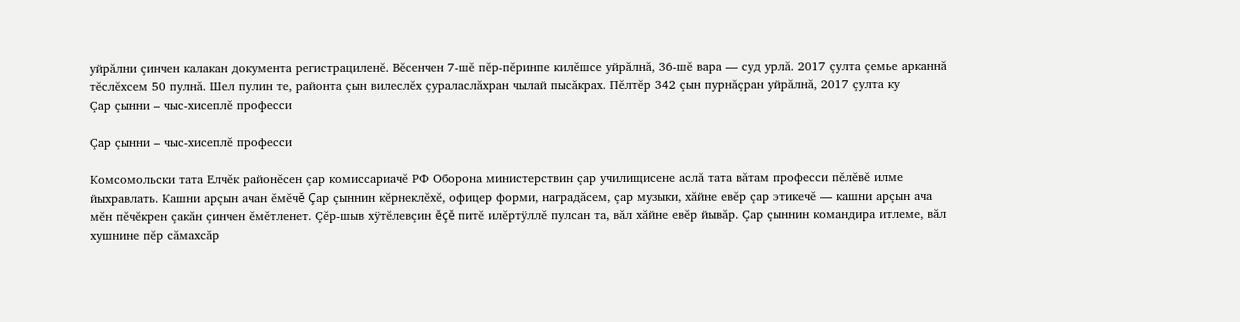уйрăлни çинчен калакан документа регистрациленĕ. Вĕсенчен 7-шĕ пĕр-пĕринпе килĕшсе уйрăлнă, 36-шĕ вара — суд урлă. 2017 çулта çемье арканнă тĕслĕхсем 50 пулнă. Шел пулин те, районта çын вилеслĕх çураласлăхран чылай пысăкрах. Пĕлтĕр 342 çын пурнăçран уйрăлнă, 2017 çулта ку
Çар çынни – чыс-хисеплĕ професси

Çар çынни – чыс-хисеплĕ професси

Комсомольски тата Елчĕк районĕсен çар комиссариачĕ РФ Оборона министерствин çар училищисене аслă тата вăтам професси пĕлĕвĕ илме йыхравлать. Кашни арçын ачан ĕмĕчĕ Çар çыннин кĕрнеклĕхĕ, офицер форми, наградăсем, çар музыки, хăйне евĕр çар этикечĕ — кашни арçын ача мĕн пĕчĕкрен çакăн çинчен ĕмĕтленет. Çĕр-шыв хÿтĕлевçин ĕçĕ питĕ илĕртÿллĕ пулсан та, вăл хăйне евĕр йывăр. Çар çыннин командира итлеме, вăл хушнине пĕр сăмахсăр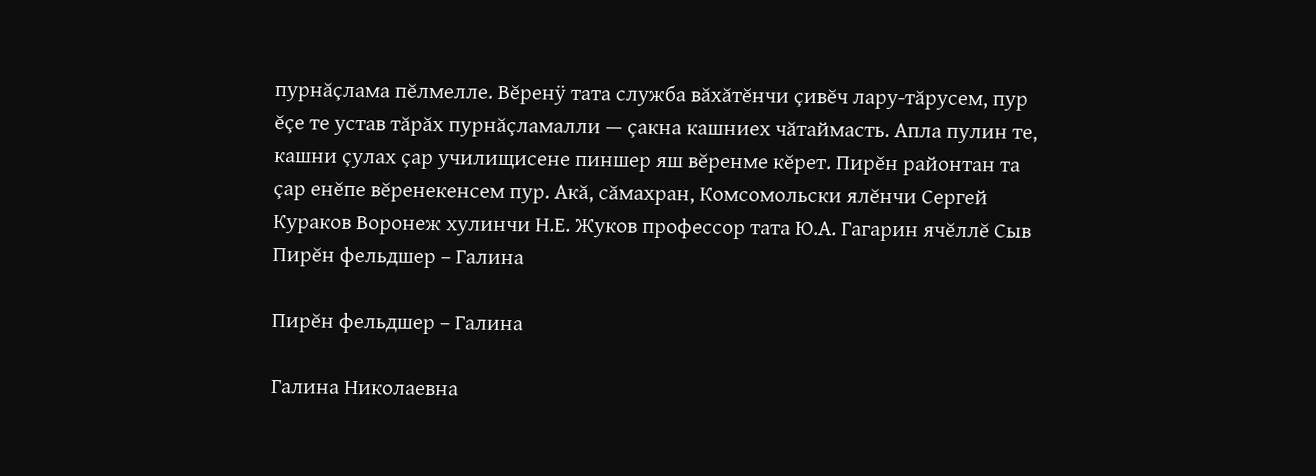пурнăçлама пĕлмелле. Вĕренÿ тата служба вăхăтĕнчи çивĕч лару-тăрусем, пур ĕçе те устав тăрăх пурнăçламалли — çакна кашниех чăтаймасть. Апла пулин те, кашни çулах çар училищисене пиншер яш вĕренме кĕрет. Пирĕн районтан та çар енĕпе вĕренекенсем пур. Акă, сăмахран, Комсомольски ялĕнчи Сергей Кураков Воронеж хулинчи Н.Е. Жуков профессор тата Ю.А. Гагарин ячĕллĕ Сыв
Пирĕн фельдшер – Галина

Пирĕн фельдшер – Галина

Галина Николаевна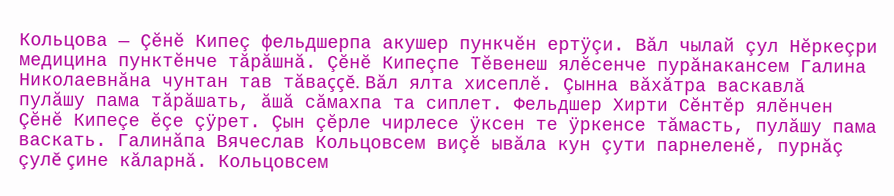Кольцова — Çĕнĕ Кипеç фельдшерпа акушер пункчĕн ертÿçи. Вăл чылай çул Нĕркеçри медицина пунктĕнче тăрăшнă. Çĕнĕ Кипеçпе Тĕвенеш ялĕсенче пурăнакансем Галина Николаевнăна чунтан тав тăваççĕ. Вăл ялта хисеплĕ. Çынна вăхăтра васкавлă пулăшу пама тăрăшать, ăшă сăмахпа та сиплет. Фельдшер Хирти Сĕнтĕр ялĕнчен Çĕнĕ Кипеçе ĕçе çÿрет. Çын çĕрле чирлесе ÿксен те ÿркенсе тăмасть, пулăшу пама васкать. Галинăпа Вячеслав Кольцовсем виçĕ ывăла кун çути парнеленĕ, пурнăç çулĕ çине кăларнă. Кольцовсем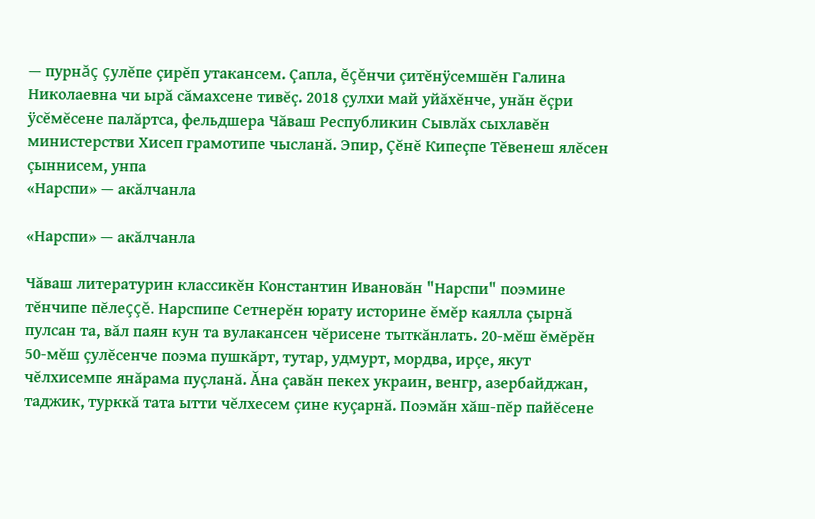— пурнăç çулĕпе çирĕп утакансем. Çапла, ĕçĕнчи çитĕнÿсемшĕн Галина Николаевна чи ырă сăмахсене тивĕç. 2018 çулхи май уйăхĕнче, унăн ĕçри ÿсĕмĕсене палăртса, фельдшера Чăваш Республикин Сывлăх сыхлавĕн министерстви Хисеп грамотипе чысланă. Эпир, Çĕнĕ Кипеçпе Тĕвенеш ялĕсен çыннисем, унпа
«Нарспи» — акăлчанла

«Нарспи» — акăлчанла

Чăваш литературин классикĕн Константин Ивановăн "Нарспи" поэмине тĕнчипе пĕлеççĕ. Нарспипе Сетнерĕн юрату историне ĕмĕр каялла çырнă пулсан та, вăл паян кун та вулакансен чĕрисене тыткăнлать. 20-мĕш ĕмĕрĕн 50-мĕш çулĕсенче поэма пушкăрт, тутар, удмурт, мордва, ирçе, якут чĕлхисемпе янăрама пуçланă. Ăна çавăн пекех украин, венгр, азербайджан, таджик, турккă тата ытти чĕлхесем çине куçарнă. Поэмăн хăш-пĕр пайĕсене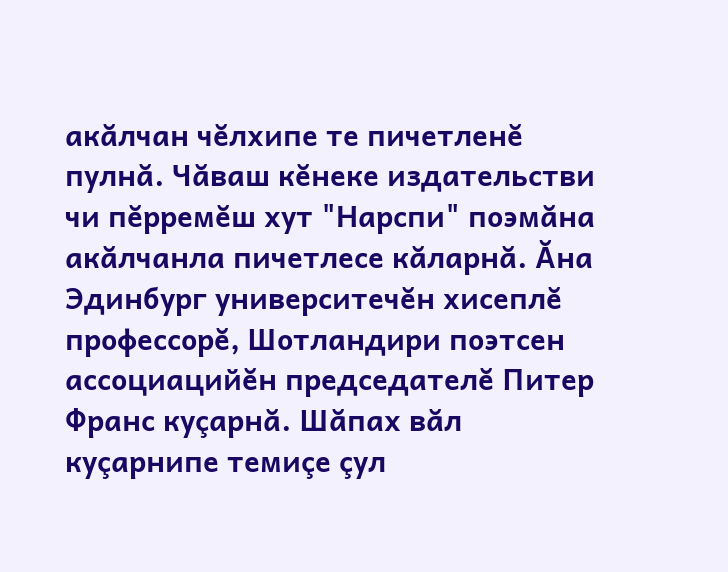акăлчан чĕлхипе те пичетленĕ пулнă. Чăваш кĕнеке издательстви чи пĕрремĕш хут "Нарспи" поэмăна акăлчанла пичетлесе кăларнă. Ăна Эдинбург университечĕн хисеплĕ профессорĕ, Шотландири поэтсен ассоциацийĕн председателĕ Питер Франс куçарнă. Шăпах вăл куçарнипе темиçе çул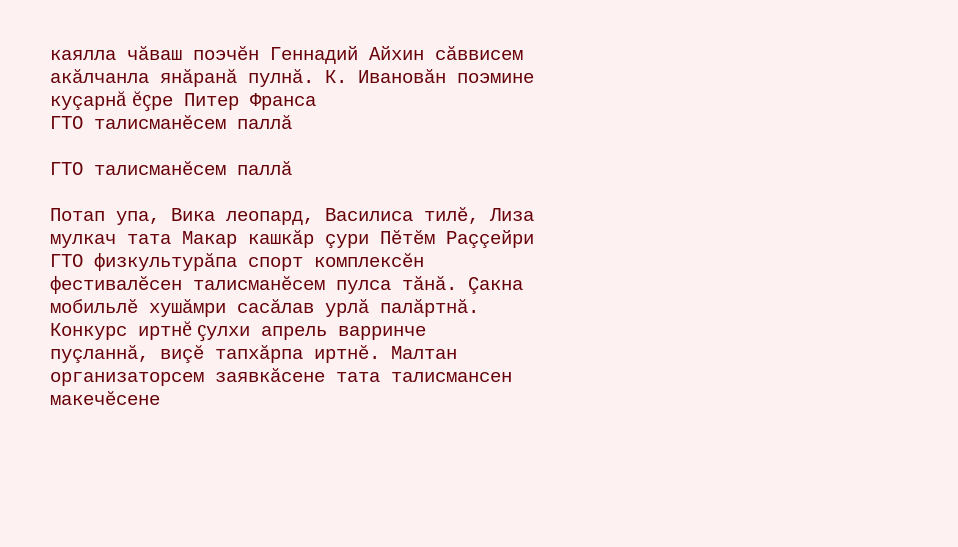каялла чăваш поэчĕн Геннадий Айхин сăввисем акăлчанла янăранă пулнă. К. Ивановăн поэмине куçарнă ĕçре Питер Франса
ГТО талисманĕсем паллă

ГТО талисманĕсем паллă

Потап упа, Вика леопард, Василиса тилĕ, Лиза мулкач тата Макар кашкăр çури Пĕтĕм Раççейри ГТО физкультурăпа спорт комплексĕн фестивалĕсен талисманĕсем пулса тăнă. Çакна мобильлĕ хушăмри сасăлав урлă палăртнă. Конкурс иртнĕ çулхи апрель варринче пуçланнă, виçĕ тапхăрпа иртнĕ. Малтан организаторсем заявкăсене тата талисмансен макечĕсене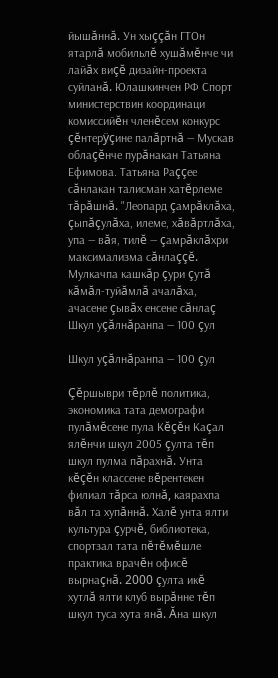йышăннă. Ун хыççăн ГТОн ятарлă мобильлĕ хушăмĕнче чи лайăх виçĕ дизайн-проекта суйланă. Юлашкинчен РФ Спорт министерствин координаци комиссийĕн членĕсем конкурс çĕнтерÿçине палăртнă — Мускав облаçĕнче пурăнакан Татьяна Ефимова. Татьяна Раççее сăнлакан талисман хатĕрлеме тăрăшнă. "Леопард çамрăклăха, çыпăçулăха, илеме, хăвăртлăха, упа — вăя, тилĕ — çамрăклăхри максимализма сăнлаççĕ. Мулкачпа кашкăр çури çутă кăмăл-туйăмлă ачалăха, ачасене çывăх енсене сăнлаç
Шкул уçăлнăранпа — 100 çул

Шкул уçăлнăранпа — 100 çул

Çĕршыври тĕрлĕ политика, экономика тата демографи пулăмĕсене пула Кĕçĕн Каçал ялĕнчи шкул 2005 çулта тĕп шкул пулма пăрахнă. Унта кĕçĕн классене вĕрентекен филиал тăрса юлнă, каярахпа вăл та хупăннă. Халĕ унта ялти культура çурчĕ, библиотека, спортзал тата пĕтĕмĕшле практика врачĕн офисĕ вырнаçнă. 2000 çулта икĕ хутлă ялти клуб вырăнне тĕп шкул туса хута янă. Ăна шкул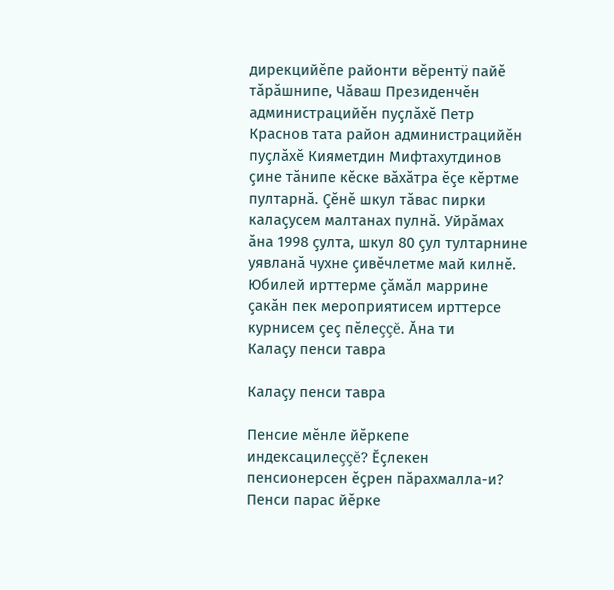дирекцийĕпе районти вĕрентÿ пайĕ тăрăшнипе, Чăваш Президенчĕн администрацийĕн пуçлăхĕ Петр Краснов тата район администрацийĕн пуçлăхĕ Кияметдин Мифтахутдинов çине тăнипе кĕске вăхăтра ĕçе кĕртме пултарнă. Çĕнĕ шкул тăвас пирки калаçусем малтанах пулнă. Уйрăмах ăна 1998 çулта, шкул 80 çул тултарнине уявланă чухне çивĕчлетме май килнĕ. Юбилей ирттерме çăмăл маррине çакăн пек мероприятисем ирттерсе курнисем çеç пĕлеççĕ. Ăна ти
Калаçу пенси тавра

Калаçу пенси тавра

Пенсие мĕнле йĕркепе индексацилеççĕ? Ĕçлекен пенсионерсен ĕçрен пăрахмалла-и? Пенси парас йĕрке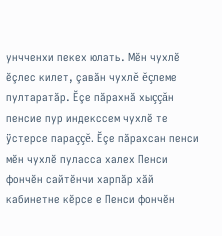унчченхи пекех юлать. Мĕн чухлĕ ĕçлес килет, çавăн чухлĕ ĕçлеме пултаратăр. Ĕçе пăрахнă хыççăн пенсие пур индекссем чухлĕ те ÿстерсе параççĕ. Ĕçе пăрахсан пенси мĕн чухлĕ пуласса халех Пенси фончĕн сайтĕнчи харпăр хăй кабинетне кĕрсе е Пенси фончĕн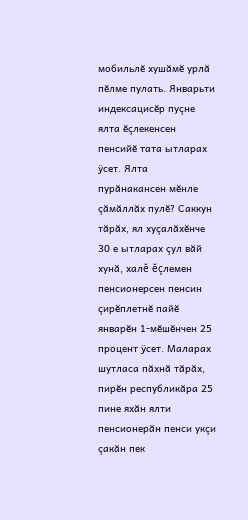мобильлĕ хушăмĕ урлă пĕлме пулать. Январьти индексацисĕр пуçне ялта ĕçлекенсен пенсийĕ тата ытларах ÿсет. Ялта пурăнакансен мĕнле çăмăллăх пулĕ? Саккун тăрăх, ял хуçалăхĕнче 30 е ытларах çул вăй хунă, халĕ ĕçлемен пенсионерсен пенсин çирĕплетнĕ пайĕ январĕн 1-мĕшĕнчен 25 процент ÿсет. Маларах шутласа пăхнă тăрăх, пирĕн республикăра 25 пине яхăн ялти пенсионерăн пенси укçи çакăн пек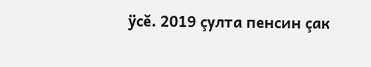ÿсĕ. 2019 çулта пенсин çак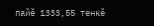пайĕ 1333,55 тенкĕ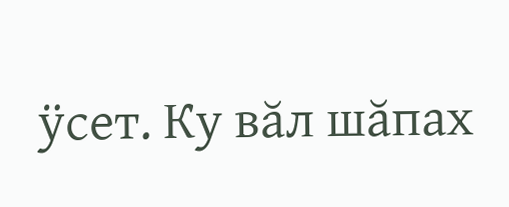ÿсет. Ку вăл шăпах